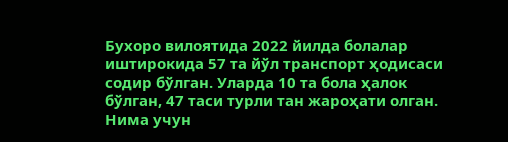Бухоро вилоятида 2022 йилда болалар иштирокида 57 та йўл транспорт ҳодисаси содир бўлган. Уларда 10 та бола ҳалок бўлган, 47 таси турли тан жароҳати олган.
Нима учун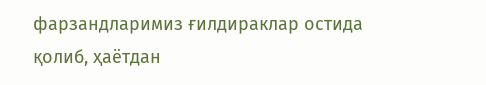фарзандларимиз ғилдираклар остида қолиб, ҳаётдан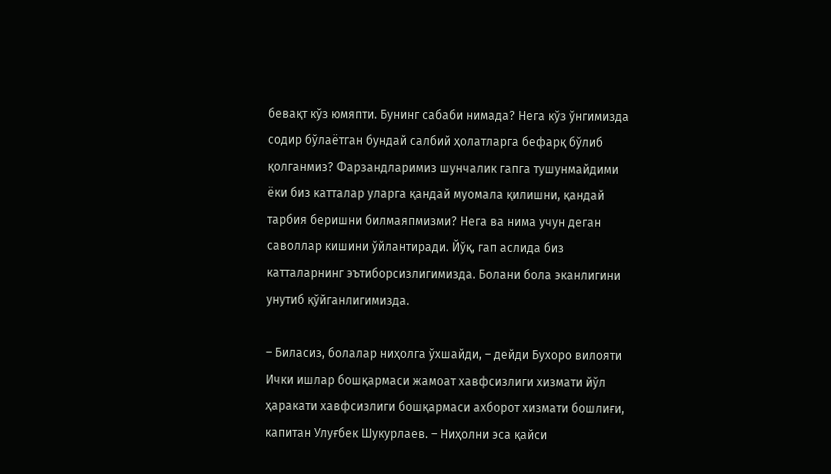бевақт кўз юмяпти. Бунинг сабаби нимада? Нега кўз ўнгимизда содир бўлаётган бундай салбий ҳолатларга бефарқ бўлиб қолганмиз? Фарзандларимиз шунчалик гапга тушунмайдими ёки биз катталар уларга қандай муомала қилишни, қандай тарбия беришни билмаяпмизми? Нега ва нима учун деган саволлар кишини ўйлантиради. Йўқ, гап аслида биз катталарнинг эътиборсизлигимизда. Болани бола эканлигини унутиб қўйганлигимизда.

– Биласиз, болалар ниҳолга ўхшайди, – дейди Бухоро вилояти Ички ишлар бошқармаси жамоат хавфсизлиги хизмати йўл ҳаракати хавфсизлиги бошқармаси ахборот хизмати бошлиғи, капитан Улуғбек Шукурлаев. – Ниҳолни эса қайси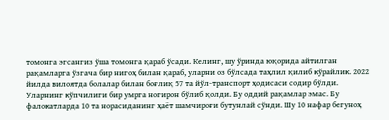томонга эгсангиз ўша томонга қараб ўсади. Келинг, шу ўринда юқорида айтилган рақамларга ўзгача бир нигоҳ билан қараб, уларни оз бўлсада таҳлил қилиб кўрайлик. 2022 йилда вилоятда болалар билан боғлиқ 57 та йўл-транспорт ҳодисаси содир бўлди. Уларнинг кўпчилиги бир умрга ногирон бўлиб қолди. Бу оддий рақамлар эмас. Бу фалокатларда 10 та норасиданинг ҳаёт шамчироғи бутунлай сўнди. Шу 10 нафар бегуноҳ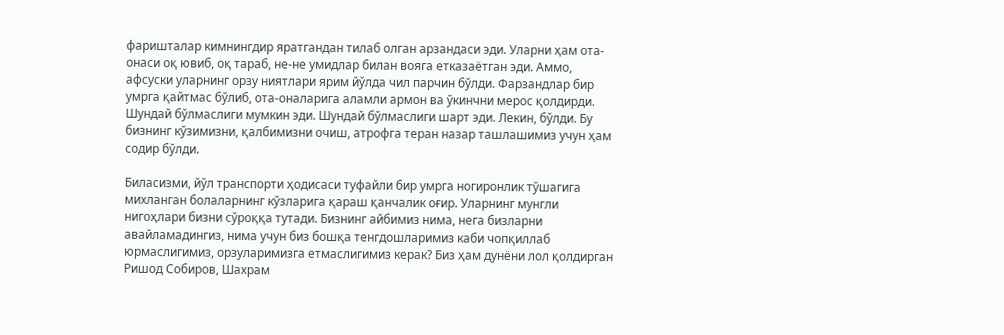фаришталар кимнингдир яратгандан тилаб олган арзандаси эди. Уларни ҳам ота-онаси оқ ювиб, оқ тараб, не-не умидлар билан вояга етказаётган эди. Аммо, афсуски уларнинг орзу ниятлари ярим йўлда чил парчин бўлди. Фарзандлар бир умрга қайтмас бўлиб, ота-оналарига аламли армон ва ўкинчни мерос қолдирди. Шундай бўлмаслиги мумкин эди. Шундай бўлмаслиги шарт эди. Лекин, бўлди. Бу бизнинг кўзимизни, қалбимизни очиш, атрофга теран назар ташлашимиз учун ҳам содир бўлди.

Биласизми, йўл транспорти ҳодисаси туфайли бир умрга ногиронлик тўшагига михланган болаларнинг кўзларига қараш қанчалик оғир. Уларнинг мунгли нигоҳлари бизни сўроққа тутади. Бизнинг айбимиз нима, нега бизларни авайламадингиз, нима учун биз бошқа тенгдошларимиз каби чопқиллаб юрмаслигимиз, орзуларимизга етмаслигимиз керак? Биз ҳам дунёни лол қолдирган Ришод Собиров, Шахрам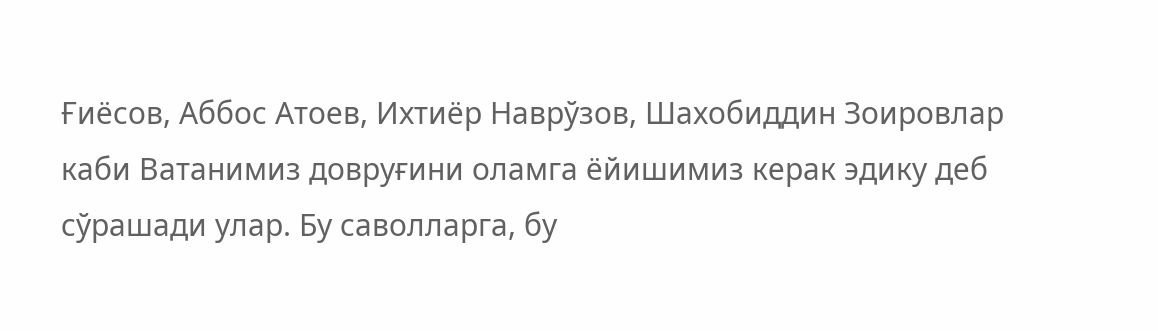Ғиёсов, Аббос Атоев, Ихтиёр Наврўзов, Шахобиддин Зоировлар каби Ватанимиз довруғини оламга ёйишимиз керак эдику деб сўрашади улар. Бу саволларга, бу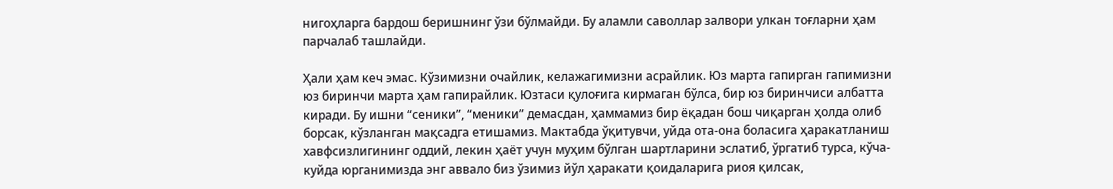нигоҳларга бардош беришнинг ўзи бўлмайди. Бу аламли саволлар залвори улкан тоғларни ҳам парчалаб ташлайди.

Ҳали ҳам кеч эмас. Кўзимизни очайлик, келажагимизни асрайлик. Юз марта гапирган гапимизни юз биринчи марта ҳам гапирайлик. Юзтаси қулоғига кирмаган бўлса, бир юз биринчиси албатта киради. Бу ишни “сеники”, “меники” демасдан, ҳаммамиз бир ёқадан бош чиқарган ҳолда олиб борсак, кўзланган мақсадга етишамиз. Мактабда ўқитувчи, уйда ота-она боласига ҳаракатланиш хавфсизлигининг оддий, лекин ҳаёт учун муҳим бўлган шартларини эслатиб, ўргатиб турса, кўча-куйда юрганимизда энг аввало биз ўзимиз йўл ҳаракати қоидаларига риоя қилсак,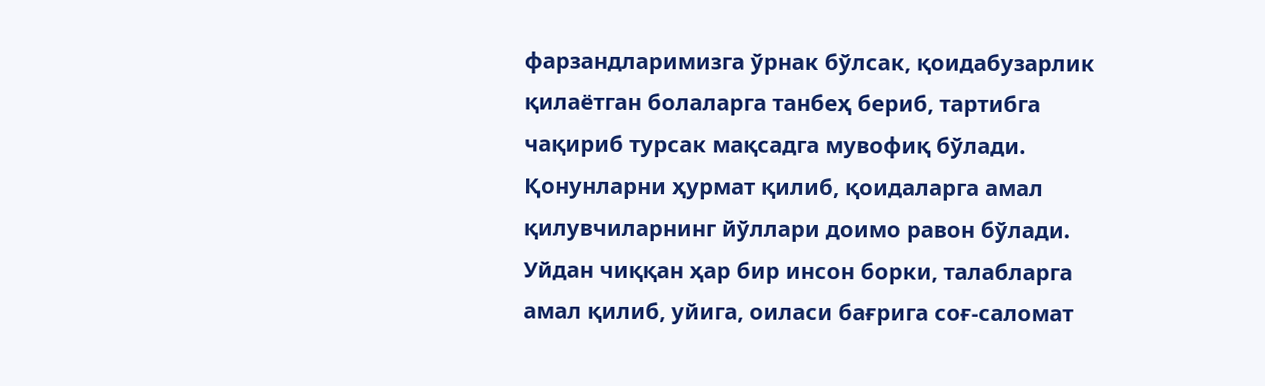фарзандларимизга ўрнак бўлсак, қоидабузарлик қилаётган болаларга танбеҳ бериб, тартибга чақириб турсак мақсадга мувофиқ бўлади.
Қонунларни ҳурмат қилиб, қоидаларга амал қилувчиларнинг йўллари доимо равон бўлади. Уйдан чиққан ҳар бир инсон борки, талабларга амал қилиб, уйига, оиласи бағрига соғ-саломат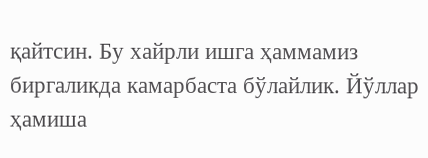қайтсин. Бу хайрли ишга ҳаммамиз биргаликда камарбаста бўлайлик. Йўллар ҳамиша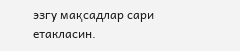эзгу мақсадлар сари етакласин.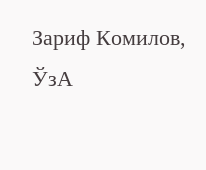Зариф Комилов,
ЎзА